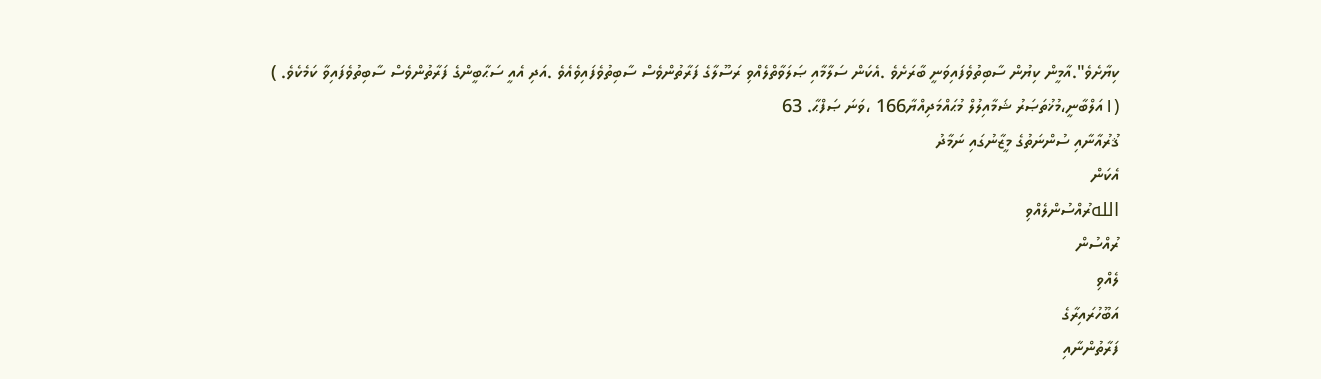ކިޔާށެވެ".އާމީން ކިޔުން ސާބިތުވެފައިވަނީ ބާރަށެވެ .އެކަން ސަލާމާއި ޞަލަވާތްލެއްވި ރަސޫލާގެ ފަރާތުންވެސް ސާބިތުވެފައިވެއެވެ .އަދި އެއީ ސަޙާބީންގެ ފަރާތުންވެސް ސާބިތުވެފައިވާ ކަމެކެވެ. ) (١އަލްބާނީ،މުޚުތަޞަރު ޝަމާއިލުލް މުޙައްމަދިއްޔާ166 ،ވަނަ ޞަފްޙާ. 63
ޤުރުއާނާއި ސުންނަތުގެ މީޒާނުގައި ނަމާދު
އެކަން
اللهރުއްސުންލެއްވި
ރުއްސުން
ލެއްވި
އަބޫހުރައިރާގެ
ފަރާތުންނާއި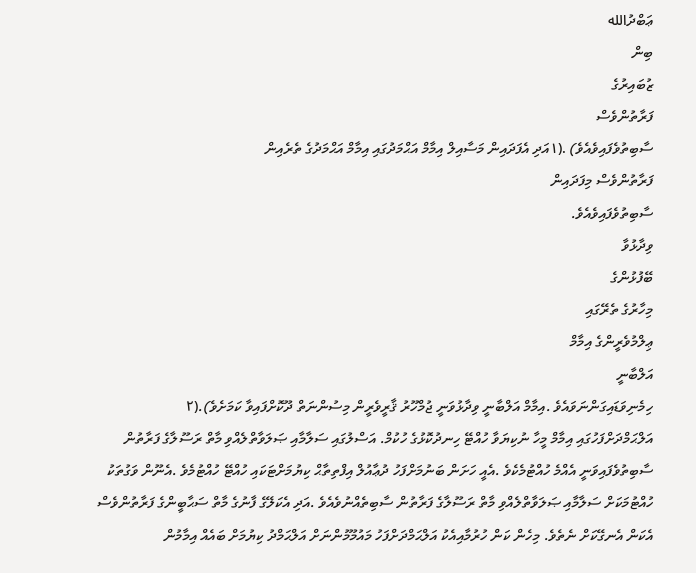ޢަބްދުالله
ބިން
ޒުބައިރުގެ
ފަރާތުންވެސް
ސާބިތުވެފައިވެއެވެ) .(١އަދި އެފަދައިން މަސާއިލް އިމާމް އަޙްމަދުގައި އިމާމް އަޙްމަދުގެ ތެރެއިން
ފަރާތުންވެސް މިފަދައިން
ސާބިތުވެފައިވެއެވެ.
ވިދާޅުވާ
ބޭފުޅުންގެ
މިހާރުގެ ތެރޭގައި
ޢިލްމުވެރީންގެ އިމާމް
އަލްބާނީ
ހިމެނިވަޑައިގަންނަވައެވެ .އިމާމް އަލްބާނީ ވިދާޅުވަނީ ޖުމްހޫރު ޤާރީވެރީން މިސުންނަތް ދޫކޮށްފައިވާ ކަމަށެވެ).(٢
އަލްޙަމްދަށްފަހުގައި އިމާމް މީހާ ނުކިޔަވާ ހުއްޓޭ ހިނދުކޮޅުގެ ހުކުމް. އަސްލުގައި ސަލާމާއި ޞަލަވާތްލެއްވި މާތް ރަސޫލާގެ ފަރާތުން ސާބިތުވެފައިވަނީ އެއްމެ ހުއްޓުމެކެވެ .އެއީ ހަށަން ބަނުމަށްފަހު ދުޢާއުލް އިފްތިތާޙް ކިޔުމަށްޓަކައި ހުއްޓޭ ހުއްޓުމެވެ .އެނޫން ވަގުތަކު ހުއްޓުމަކަށް ސަލާމާއި ޞަލަވާތްލެއްވި މާތް ރަސޫލާގެ ފަރާތުން ސާބިތެއްނުވެއެވެ .އަދި އެކަލޭގެ ފާނުގެ މާތް ސަޙާބީންގެ ފަރާތުންވެސް އެކަން އެނގޭކަށް ނެތެވެ. މިހެން ކަން ހުރުމާއިއެކު އަލްޙަމްދަށްފަހު މައުމޫމުންނަށް އަލްޙަމްދު ކިޔުމަށް ބައެއް އިމާމުން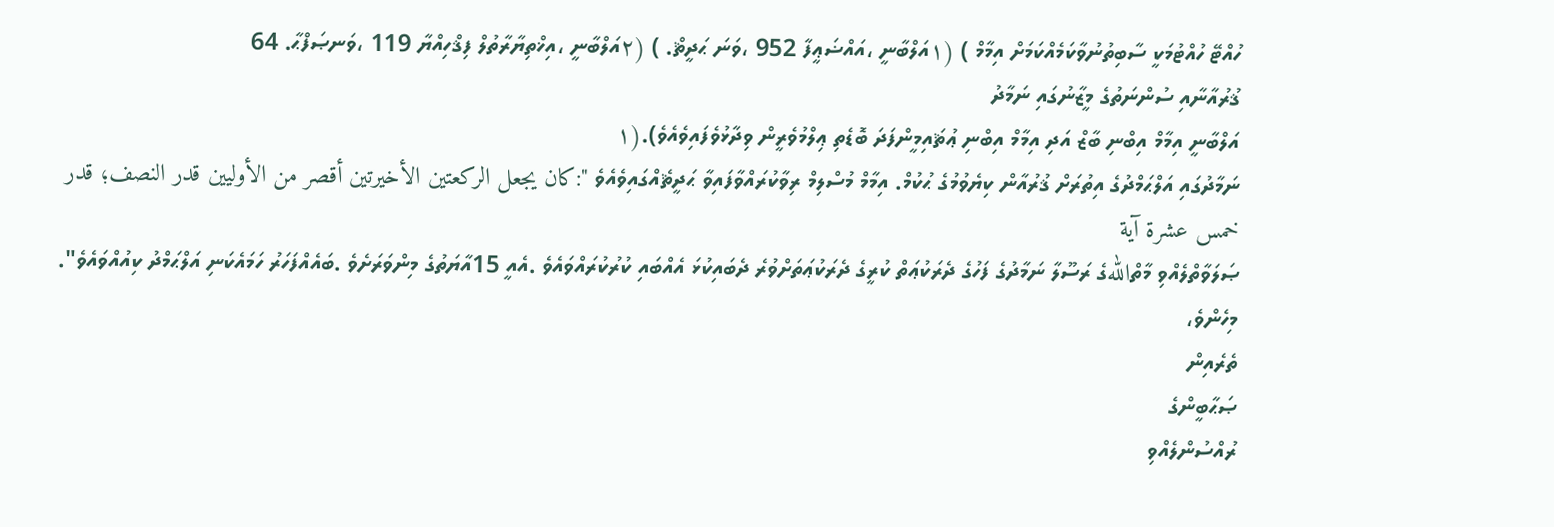ހުއްޓޭ ހުއްޓުމަކީ ސާބިތުނުވާކަމެއްކަމަށް އިމާމް ) (١އަލްބާނީ ،އައްޟަޢީފާ 952 ،ވަނަ ޙަދީޘް. ) (٢އަލްބާނީ ،އިޚްތިޔާރާތުލް ފިޤްހިއްޔާ 119 ،ވަނޞަފްޙާ. 64
ޤުރުއާނާއި ސުންނަތުގެ މީޒާނުގައި ނަމާދު
އަލްބާނީ އިމާމް އިބްނި ބާޒް އަދި އިމާމް އިބްނި ޢުޘައިމީންފަދަ ބޮޑެތި ޢިލްމުވެރީން ވިދާޅުވެފައިވެއެވެ).(١
ނަމާދުގައި އަލްޙަމްދުގެ އިތުރަށް ޤުރުއާން ކިޔެވުމުގެ ޙުކުމް. އިމާމް މުސްލިމް ރިވާކުރައްވާފައިވާ ޙަދީޘެއްގައިވެއެވެ ":كان یجعل الركعتین الأخیرتین أقصر من الأولیین قدر النصف؛ قدر خمس عشرة آیة
ޞަލަވާތްލެއްވި މާތްاللهގެ ރަސޫލާ ނަމާދުގެ ފަހުގެ ދެރަކުޢަތް ކުރީގެ ދެރަކުޢަތަށްވުރެ ދެބައިކުޅަ އެއްބައި ކުރުކުރައްވައެވެ .އެއީ 15އާޔަތުގެ މިންވަރަށެވެ .ބައެއްފަހަރު ހަމައެކަނި އަލްޙަމްދު ކިއުއްވައެވެ". މިހެންވެ،
ތެރެއިން
ޞަޙާބީންގެ
ރުއްސުންލެއްވި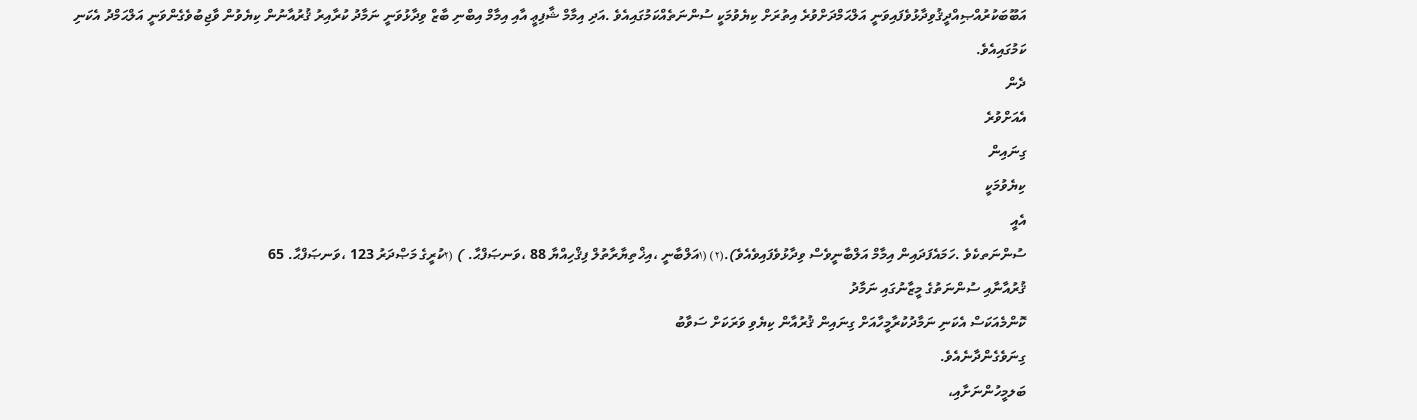އަބޫބަކުރުއްޞިއްދީޤުވިދާޅުވެފައިވަނީ އަލްޙަމްދަށްވުރެ އިތުރަށް ކިޔެވުމަކީ ސުންނަތެއްކަމުގައިއެވެ .އަދި އިމާމް ޝާފިޢީ އާއި އިމާމް އިބްނި ބާޒް ވިދާޅުވަނީ ނަމާދު ކުރާއިރު ޤުރުއާނުން ކިޔެވުން ވާޖިބުވެގެންވަނީ އަލްޙަމްދު އެކަނި
ކަމުގައިއެވެ.
ދެން
އެއަށްވުރެ
ގިނައިން
ކިޔެވުމަކީ
އެއީ
ސުންނަތކެވެ .ހަމައެފަދައިން އިމާމް އަލްބާނީވެސް ވިދާޅުވެފައިވެއެވެ).(٢ ) (١އަލްބާނީ ،އިޚްތިޔާރާތުލް ފިޤްހިއްޔާ 88 ،ވަނޞަފްޙާ. ) (٢ކުރީގެ މަޞްދަރު 123 ،ވަނޞަފްޙާ. 65
ޤުރުއާނާއި ސުންނަތުގެ މީޒާނުގައި ނަމާދު
ކޮންމެއަކަސް އެކަނި ނަމާދުކުރާމީހާއަށް ގިނައިން ޤުރުއާން ކިޔެވި ވަރަކަށް ސަވާބު
ގިނަވެގެންދާނެއެވެ.
ބަލމީހުންނަށާއި،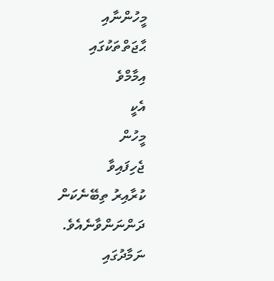މީހުންނާއި
ޙާޖަތްތަކުގައި
އިމާމްވެ
އެކީ
މީހުން
ޖެހިފައިވާ
ކުރާއިރު ތިބޭނެކަން
ދަންނަންވާނެއެވެ.
ނަމާދުގައި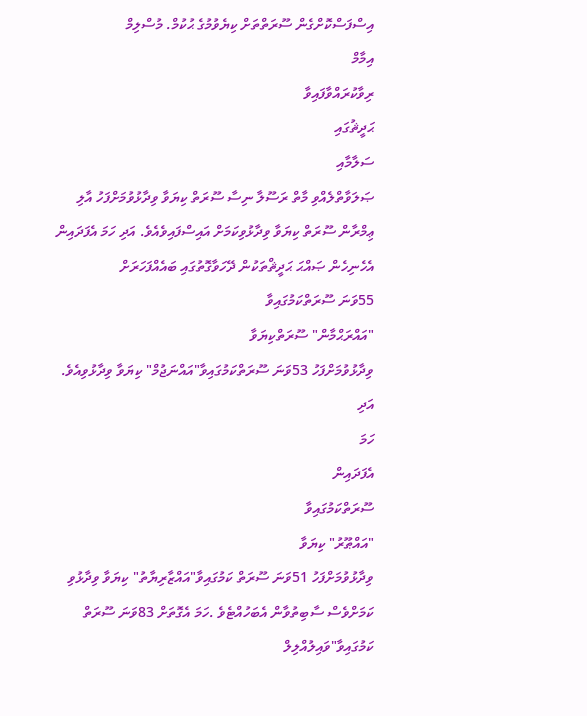އިސްފަސްކޮށްގެން ސޫރަތްތަށް ކިޔެވުމުގެ ޙުކުމް. މުސްލިމް
އިމާމް
ރިވާކުރައްވާފައިވާ
ޙަދީޘުގައި
ސަލާމާއި
ޞަލަވާތްލެއްވި މާތް ރަސޫލާ ނިސާ ސޫރަތް ކިޔަވާ ވިދާޅުވުމަށްފަހު އާލި ޢިމްރާން ސޫރަތް ކިޔަވާ ވިދާޅުވިކަމަށް އައިސްފައިވެއެވެ. އަދި ހަމަ އެފަދައިން އެހެނިހެން ޞައްޙަ ޙަދީޘްތަކުން ދޭހަވާގޮތުގައި ބައެއްފަހަރަށް
55ވަނަ ސޫރަތްކަމުގައިވާ
"އައްރަޙްމާން" ސޫރަތްކިޔަވާ
ވިދާޅުވުމަށްފަހު 53ވަނަ ސޫރަތްކަމުގައިވާ"އައްނަޖުމް" ކިޔަވާ ވިދާޅުވިއެވެ. އަދި
ހަމަ
އެފަދައިން
ސޫރަތްކަމުގައިވާ
"އައްޠޫރު" ކިޔަވާ
ވިދާޅުވުމަށްފަހު 51ވަނަ ސޫރަތް ކަމުގައިވާ"އައްޒާރިޔާތު" ކިޔަވާ ވިދާޅުވި ކަމަށްވެސް ސާބިތުވާން އެބަހުއްޓެވެ .ހަމަ އެގޮތަށް 83ވަނަ ސޫރަތް ކަމުގައިވާ"ވައިލުއްލިލް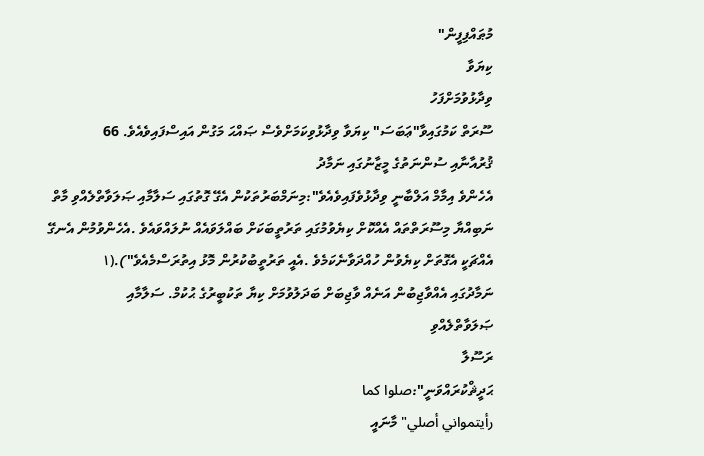މުޠައްފިފީން"
ކިޔަވާ
ވިދާޅުވުމަށްފަހު
ސޫރަތް ކަމުގައިވާ"ޢަބަސަ" ކިޔަވާ ވިދާޅުވިކަމަށްވެސް ޞައްޙަ މަގުން އައިސްފައިވެއެވެ. 66
ޤުރުއާނާއި ސުންނަތުގެ މީޒާނުގައި ނަމާދު
އެހެންވެ އިމާމް އަލްބާނީ ވިދާޅުވެފައިވެއެވެ":މިނަމްބަރުތަކުން އެގޭ ގޮތުގައި ސަލާމާއި ޞަލަވާތްލެއްވި މާތް ނަބިއްޔާ މިސޫރަތްތައް އެއްކޮށް ކިޔެވުމުގައި ތަރުތީބަކަށް ބައްލަވައެއް ނުލައްވައެވެ .އެހެންވުމުން އެނގޭ އެއްޗަކީ އެގޮތަށް ކިޔެވުން ހުއްދަވާނެކަމެވެ .އެއީ ތަރުތީބުކުރުން މޮޅު އިތުރަސްމެއެވެ").(١
ނަމާދުގައި އެއްވާޖިބުން އަނެއް ވާޖިބަށް ބަދަލުވުމަށް ކިޔާ ތަކުބީރުގެ ޙުކުމް. ސަލާމާއި
ޞަލަވާތްލެއްވި
ރަސޫލާ
ޙަދީޘްކުރައްވަނީ":صلوا كما
رأیتمواني أصلي" މާނައީ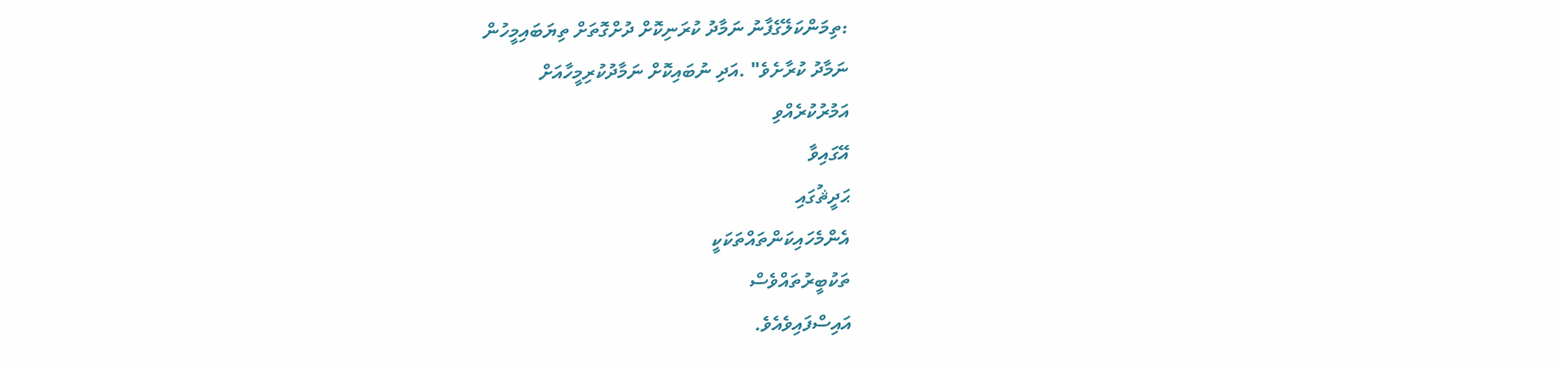:ތިމަންކަލޭގެފާނު ނަމާދު ކުރަނިކޮށް ދުށްގޮތަށް ތިޔަބައިމީހުން
ނަމާދު ކުރާށެވެ" .އަދި ނުބައިކޮށް ނަމާދުކުރިމީހާއަށް
އަމުރުކުރެއްވި
އޭގައިވާ
ޙަދީޘުގައި
އެންމެހައިކަންތައްތަކަކީ
ތަކުބީރުތައްވެސް
އައިސްފައިވެއެވެ.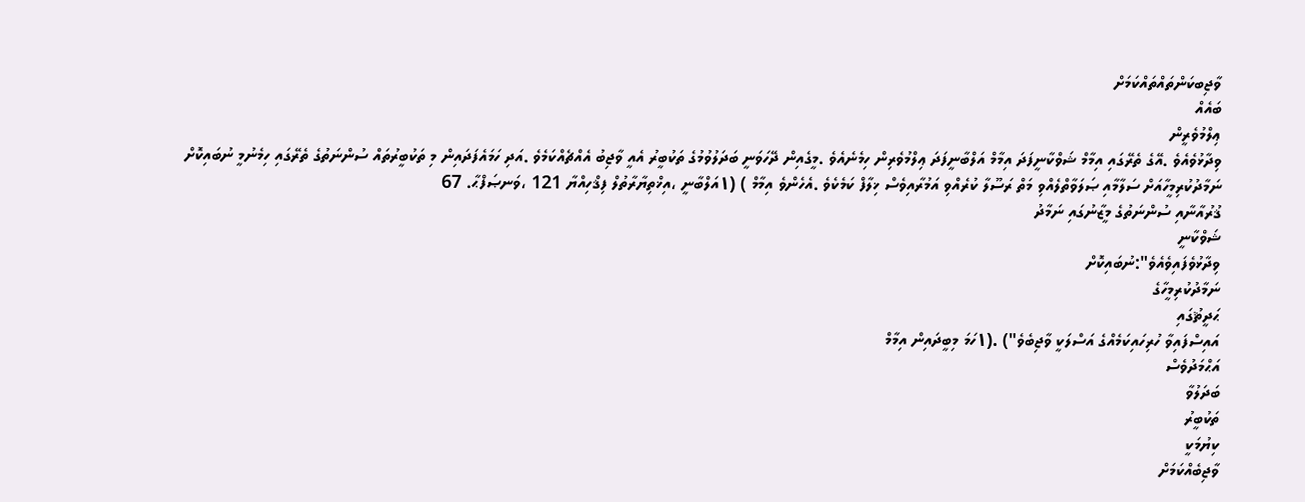ވާޖިބކަންތައްތައްކަމަށް
ބައެއް
ޢިލްމުވެރީން
ވިދާޅުވެއެވެ .އޭގެ ތެރޭގައި އިމާމް ޝަވްކާނީފަދަ އިމާމް އަލްބާނީފަދަ ޢިލްމުވެރިން ހިމެނެއެވެ .މީގެއިން ދޭހަވަނީ ބަދަލުވުމުގެ ތަކުބީރު އެއީ ވާޖިބު އެއްޗެއްކަމެވެ .އަދި ހަމައެފަދައިން މި ތަކުބީރުތައް ސުންނަތުގެ ތެރޭގައި ހިމެނުމީ ނުބައިކޮށް ނަމާދުކުރިމީހާއަށް ސަލާމާއި ޞަލަވާތްލެއްވި މަތް ރަސޫލާ ކުރެއްވި އަމުރާއިވެސް ޚިލާފް ކަމެކެވެ .އެހެންވެ އިމާމް ) (١އަލްބާނީ ،އިޚްތިޔާރާތުލް ފިޤްހިއްޔާ 121 ،ވަނޞަފްޙާ. 67
ޤުރުއާނާއި ސުންނަތުގެ މީޒާނުގައި ނަމާދު
ޝަވްކާނީ
ވިދާޅުވެފައިވެއެވެ":ނުބައިކޮށް
ނަމާދުކުރިމީހާގެ
ޙަދީޘުގައި
އައިސްފައިވާ ހުރިހައިކަމެއްގެ އަސްލަކީ ވާޖިބެވެ") .(١ހަމަ މިބީދައިން އިމާމް
އަޙްމަދުވެސް
ބަދަލުވާ
ތަކުބީރު
ކިޔުމަކީ
ވާޖިބެއްކަމަށް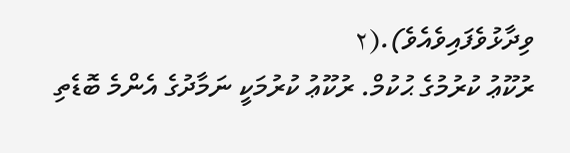ވިދާޅުވެފައިވެއެވެ).(٢
ރުކޫޢު ކުރުމުގެ ޙުކުމް. ރުކޫޢު ކުރުމަކީ ނަމާދުގެ އެންމެ ބޮޑެތި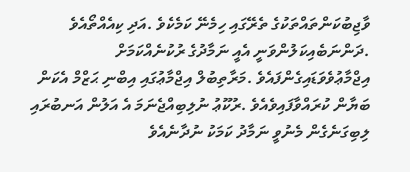ވާޖިބުކަންތައްތަކުގެ ތެރޭގައި ހިމެނޭ ކަމެކެވެ .އަދި ކިއެއްތޯއެވެ .ދަންނަބެއިކަލުންވަނީ އެއީ ނަމާދުގެ ރުކުނެއްކަމަށް އިޖްމާޢުވެވަޑައިގެންފައެވެ .މަރާތިބުލް އިޖްމާޢުގައި އިބްނި ޙަޒްމް އެކަން ބަޔާން ކުރައްވާފައިވެއެވެ .ރުކޫޢު ނުލިބިއްޖެނަމަ އެ އަލުން އަނބުރައި ލިބިގަނެގެން މެނުވީ ނަމާދު ކަމަކު ނުދާނެއެވެ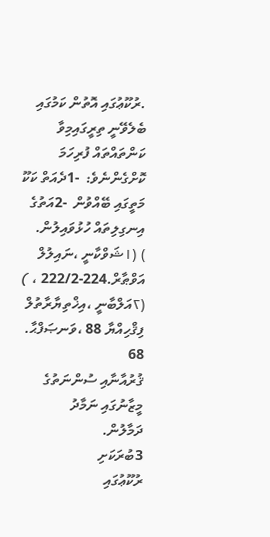.ރުކޫޢުގައި އޮތުން ކަމުގައި ބެލެވޭނީ ތިރީގައިމިވާ ކަންތައްތައް ފުރިހަމަ ކޮށްގެންނެވެ:  -1ދެއަތް ކަކޫ މަތީގައި ބޭއްވުން  -2އަތުގެ އިނގިލިތައް ހުޅުވައިލުން.
) (١ޝަވްކާނީ ،ނައިލުލް އަވްޠާރް.224-222/2 ، ) (٢އަލްބާނީ ،އިޚްތިޔާރާތުލް ފިޤްހިއްޔާ 88 ،ވަނޞަފްޙާ. 68
ޤުރުއާނާއި ސުންނަތުގެ މީޒާނުގައި ނަމާދު
ދަމާލުން.
3ބުރަކަށި
ރުކޫޢުގައި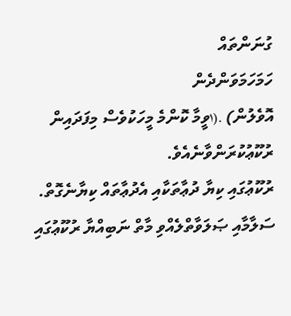ގުނަންތައް
ހަމަހަމަވަންދެން
އޮވެލުން) .(١ވީމާ ކޮންމެ މީހަކުވެސް މިފަދައިން ރުކޫޢުކުރަންވާނެއެވެ.
ރުކޫޢުގައި ކިޔާ ދުޢާތަކާއި އެދުޢާތައް ކިޔާނެގޮތް. ސަލާމާއި ޞަލަވާތްލެއްވި މާތް ނަބިއްޔާ ރުކޫޢުގައި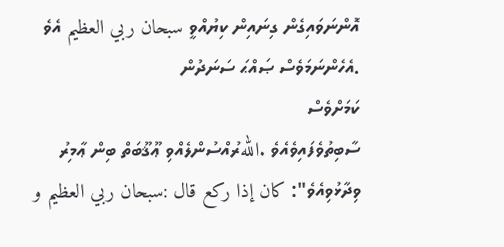އޮންނަވައިގެން ގިނައިން ކިޔުއްވީ سبحان ربي العظیم އެވެ .އެހެންނަމަވެސް ޞައްޙަ ސަނަދުން
ކަމަށްވެސް
ސާބިތުވެފައިވެއެވެ .اللهރުއްސުންލެއްވި ޢޫޤޫބަތް ބިން ޢާމިރު ވިދާޅުވިއެވެ": كان إذا ركع قال :سبحان ربي العظیم و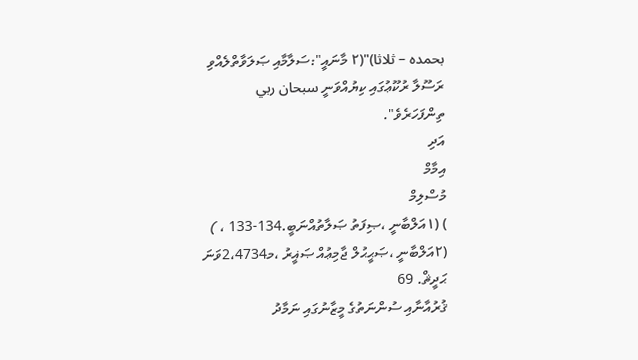بحمده – ثلاثا)"(٢ މާނައީ":ސަލާމާއި ޞަލަވާތްލެއްވި ރަސޫލާ ރުކޫޢުގައި ކިޔުއްވަނީ سبحان ربي
ތިންފަހަރެވެ".
އަދި
އިމާމް
މުސްލިމް
) (١އަލްބާނީ ،ޞިފަތު ޞަލާތުއްނަބީ.134-133 ، ) (٢އަލްބާނީ ،ޞަޙީޙުލް ޖާމިޢުއް ޞަޣީރު ،މ2،4734ވަނަ ޙަދީޘް. 69
ޤުރުއާނާއި ސުންނަތުގެ މީޒާނުގައި ނަމާދު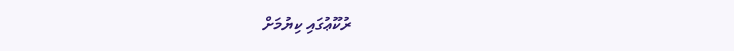ރުކޫޢުގައި ކިޔުމަށް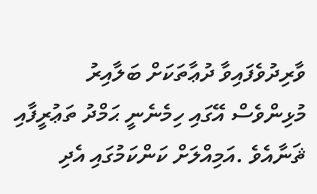ވާރިދުވެފައިވާ ދުޢާތަކަށް ބަލާއިރު މުޅިންވެސް އޭގައި ހިމެނެނީ ޙަމްދު ތަޢުރީފާއި ޘަނާއެވެ .އަމިއްލަށް ކަންކަމުގައި އެދި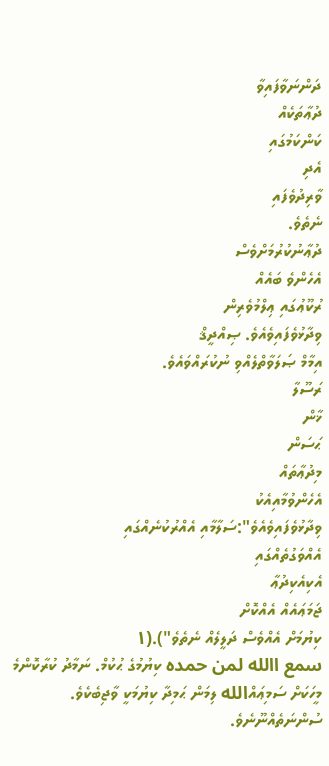ދަންނަވާފައިވާ
ދުޢާތަކެއް
ކަންކަމުގައި
އެދި
ވާރިދުވެފައި
ނެތެވެ.
ދުޢާނުކުރުމަށްވެސް
އެހެންވެ ބައެއް
ރުކޫޢުގައި ޢިލްމުވެރިން
ވިދާޅުވެފައިވެއެވެ. ޞިއްދީޤް
އިމާމް ޞަލަވާތްލެއްވި ނުކުރައްވައެވެ.
ރަސޫލާ
ޚާން
ޙަސަން
މިދުޢާތައް
އެހެންވުމާއިއެކު
ވިދާޅުވެފައިވެއެވެ":ސަލާމާއި އެއްރުކުނެއްގައި
އެއްވަގުތެއްގައި
އެކިއެކިދުޢާ
ޖަމަޢައެއް އެއްކޮށް
ކިޔުމަށް އެއްވެސް ދަލީލެއް ނެތެވެ").(١
سمع االله لمن حمده ކިޔުމުގެ ޙުކުމް. ނަމާދު ކުރާކޮންމެ މީހަކަށް ސަމިޢައްالله ލިމަން ޙަމިދާ ކިޔުމަކީ ވާޖިބެކެވެ.
ސުންނަތެއްނޫނެވެ.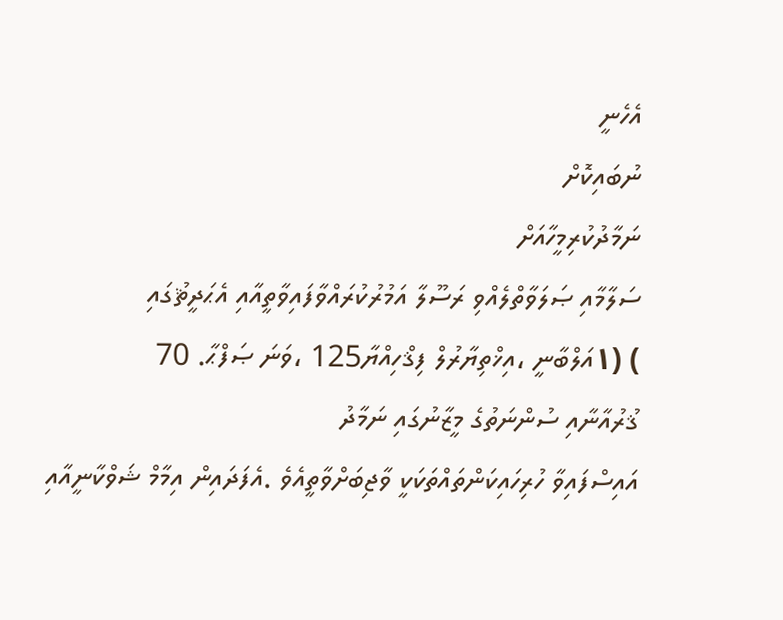އެހެނީ
ނުބައިކޮށް
ނަމާދުކުރިމީހާއަށް
ސަލާމާއި ޞަލަވާތްލެއްވި ރަސޫލާ އަމުރުކުރައްވާފައިވާތީއާއި އެޙަދީޘުގައި
) (١އަލްބާނީ ،އިޚްތިޔާރުލް ފިޤްހިއްޔާ125 ،ވަނަ ޞަފްޙާ. 70
ޤުރުއާނާއި ސުންނަތުގެ މީޒާނުގައި ނަމާދު
އައިސްފައިވާ ހުރިހައިކަންތައްތަކަކީ ވާޖިބަށްވާތީއެވެ .އެފަދައިން އިމާމް ޝަވްކާނީއާއި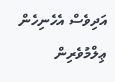އަދިވެސް އެހެނިހެން ޢިލްމުވެރިން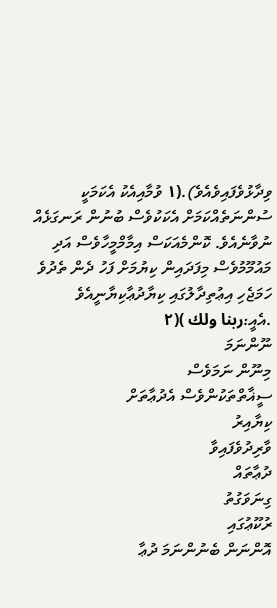ވިދާޅުވެފައިވެއެވެ).(١ ވުމާއިއެކު އެކަމަކީ ސުންނަތެއްކަމަށް އެކަކުވެސް ބުނުން ރަނގަޅެއް ނުވާނެއެވެ. ކޮންމެއަކަސް އިމާމްމީހާވެސް އަދި މައުމޫމުވެސް މިފަދައިން ކިޔުމަށް ފަހު ދެން ތެދުވެ ހަމަޖެހި އިޢުތިދާލުގައި ކިޔާދުޢާކިޔާނީއެވެ .އެއީ:ربنا ولك )(٢
ނޫންނަމަ
މިނޫން ނަމަވެސް
ސީޣާތްތަކުންވެސް އެދުޢާތަށް
ކިޔާއިރު
ވާރިދުވެފައިވާ
ދުޢާތައް
ގިނަވަގުތު
ރުކޫޢުގައި
އޮންނަން ބެނުންނަމަ ދުޢާ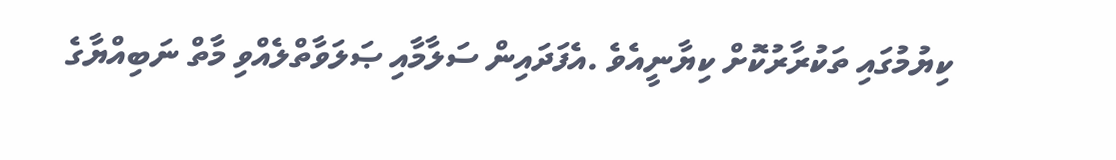ކިޔުމުގައި ތަކުރާރުކޮށް ކިޔާނީއެވެ .އެފަދައިން ސަލާމާއި ޞަލަވާތްލެއްވި މާތް ނަބިއްޔާގެ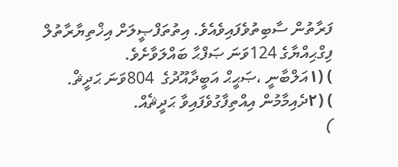ފަރާތުން ސާބިތުވެފައިވެއެވެ. އިތުތަފްޞީލަށް އިޚްތިޔާރާތުލް ފިގްޙިއްޔާގެ 124ވަނަ ޞަފްޙާ ބައްލަވާށެވެ.
) (١އަލްބާނީ ،ޞަޙީޙް އަބީދާއޫދުގެ  804ވަނަ ޙަދީޘް.
) (٢ދެއިމާމުން އިއްތިފާގުވެފައިވާ ޙަދީޘެއް.
)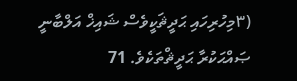(٣މިހުރިހައި ޙަދީޘަކީވެސް ޝައިޚް އަލްބާނީ ޞައްޙަކުރާ ޙަދީޘްތަކެވެ. 71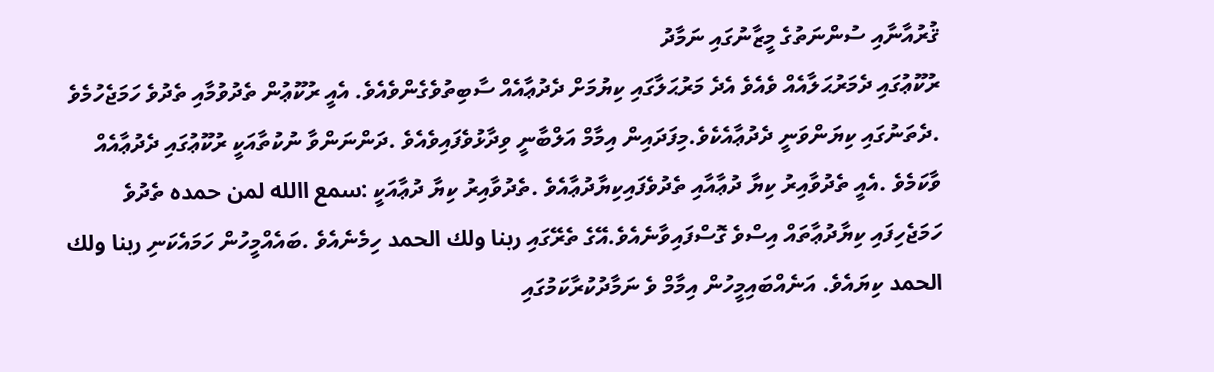ޤުރުއާނާއި ސުންނަތުގެ މީޒާނުގައި ނަމާދު
ރުކޫޢުގައި ދެމަރުޙަލާއެއް ވެއެވެ އެދެ މަރުޙަލާގައި ކިޔުމަށް ދެދުޢާއެއް ސާބިތުވެގެންވެއެވެ. އެއީ ރުކޫޢުން ތެދުވުމާއި ތެދުވެ ހަމަޖެހުމެވެ .ދެތަނުގައި ކިޔަންވަނީ ދެދުޢާއެކެވެ.މިފަދައިން އިމާމް އަލްބާނީ ވިދާޅުވެފައިވެއެވެ .ދަންނަންވާ ނުކުތާއަކީ ރުކޫޢުގައި ދެދުޢާއެއް ވާކަމެވެ .އެއީ ތެދުވާއިރު ކިޔާ ދުޢާއާއި ތެދުވެފައިކިޔާދުޢާއެވެ .ތެދުވާއިރު ކިޔާ ދުޢާއަކީ :سمع االله لمن حمده ތެދުވެ ހަމަޖެހިފައި ކިޔާދުޢާތައް އިސްވެ ގޮސްފައިވާނެއެވެ.އޭގެ ތެރޭގައި ربنا ولك الحمد ހިމެނެއެވެ .ބައެއްމީހުން ހަމައެކަނި ربنا ولك الحمد ކިޔައެވެ. އަނެއްބައިމީހުން އިމާމް ވެ ނަމާދުކުރާކަމުގައި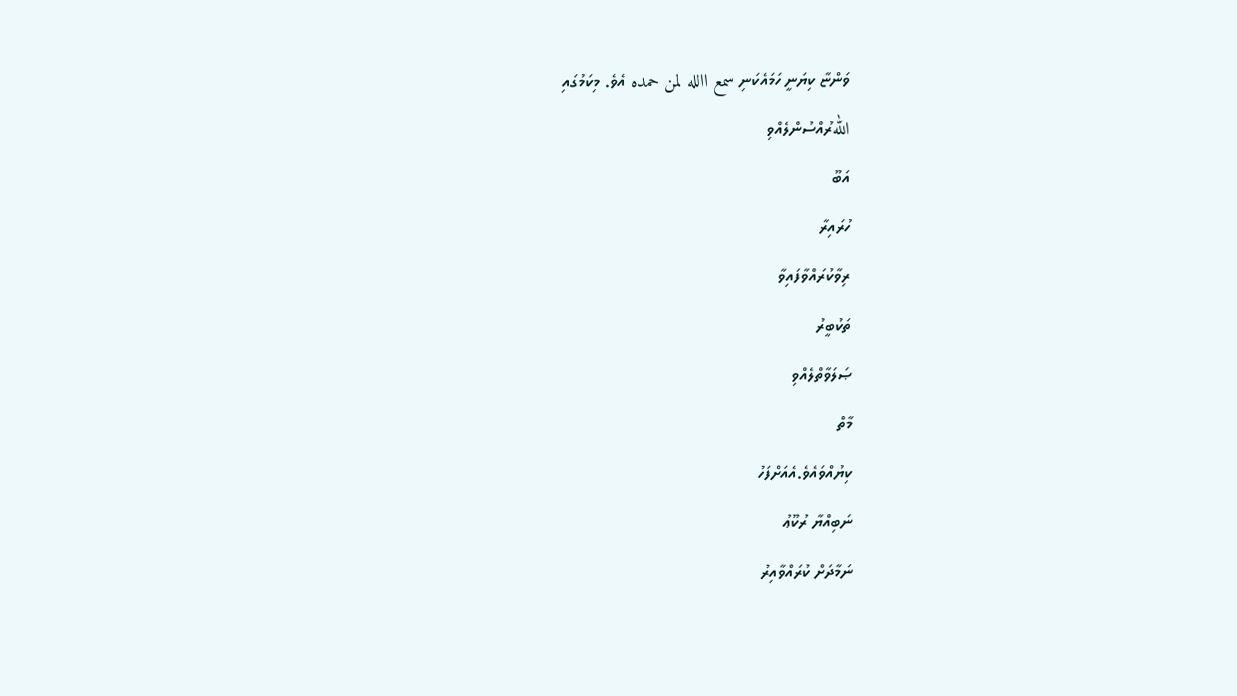ވަންޏާ ކިޔަނީ ހަމައެކަނި سمع االله لمن حمده އެވެ. މިކަމުގައި
اللهރުއްސުންލެއްވި
އަބޫ
ހުރައިރާ
ރިވާކުރައްވާފައިވާ
ތަކުބީރު
ޞަލަވާތްލެއްވި
މާތް
ކިޔުއްވައެވެ.އެއަށްފަހު
ނަބިއްޔާ ރުކޫޢު
ނަމާދަށް ކުރައްވާއިރު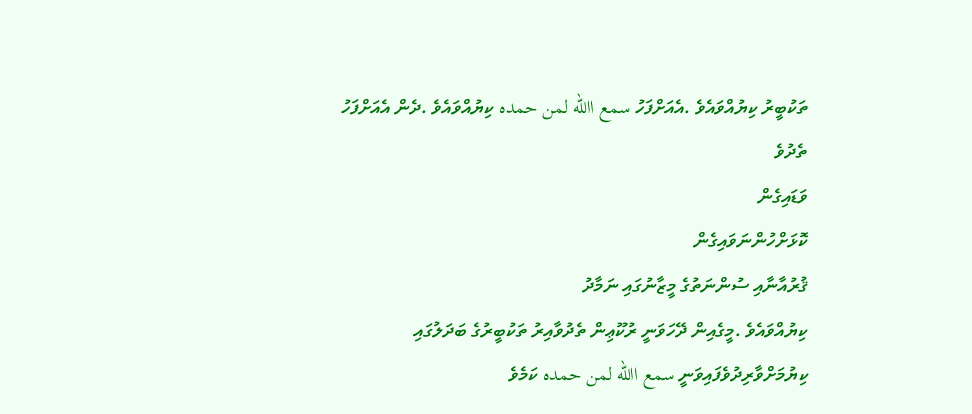ތަކުބީރު ކިޔުއްވައެވެ .އެއަށްފަހު سمع االله لمن حمده ކިޔުއްވައެވެ .ދެން އެއަށްފަހު
ތެދުވެ
ވަޑައިގެން
ކޮޅަށްހުންނަވައިގެން
ޤުރުއާނާއި ސުންނަތުގެ މީޒާނުގައި ނަމާދު
ކިޔުއްވައެވެ .މީގެއިން ދޭހަވަނީ ރުކޫޢިން ތެދުވާއިރު ތަކުބީރުގެ ބަދަލުގައި ކިޔުމަށްވާރިދުވެފައިވަނީ سمع االله لمن حمده ކަމެވެ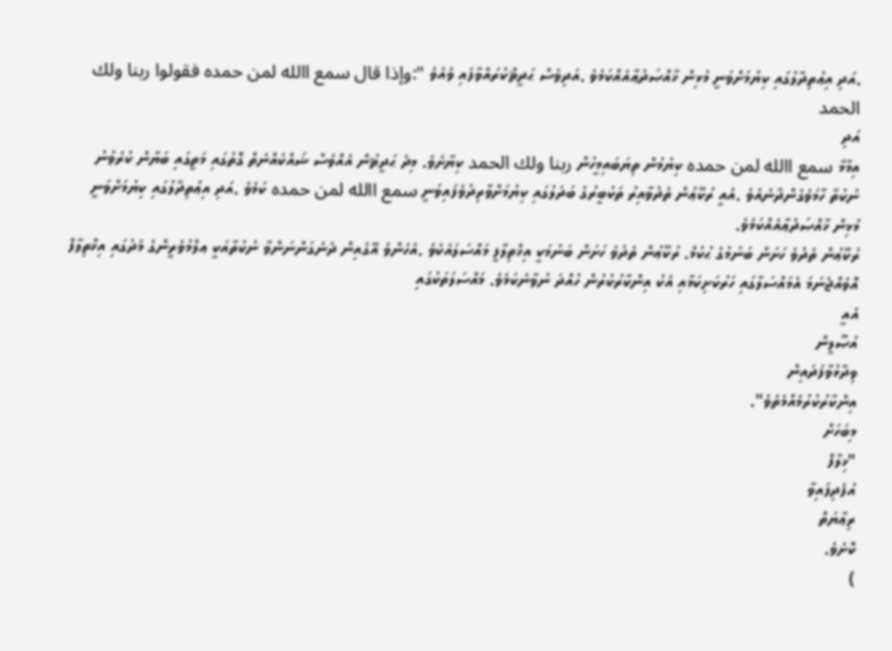.އަދި އިޢުތިދާލުގައި ކިޔުމަށްވަނީ މުޅިން ޚާއްޞަދުޢާއެއްކަމެވެ .އަދިވެސް ޙަދީޘްކުރައްވާފައި ވެއެވެ ":وإذا قال سمع االله لمن حمده فقولوا ربنا ولك الحمد
އަދި
އިމާމާ سمع االله لمن حمده ކިޔުމުން ތިޔަބައިމީހުން ربنا ولك الحمد ކިޔާށެވެ. މިދެ ޙަދީޘުން އެއްވެސް ޝައްކެއްނެތް ގޮތުގައި މަތީގައި ބަޔާން ކުރެވުނު ނުކުތާ ހާމަވެގެންދާނެއެވެ .އެއީ ރުކޫޢުން ތެދުވާއިރު ތަކުބީރުގެ ބަދަލުގައި ކިޔުމަށްވާރިދުވެފައިވަނީ سمع االله لمن حمده ކަމެވެ .އަދި އިޢުތިދާލުގައި ކިޔުމަށްވަނީ މުޅިން ޚާއްޞަދުޢާއެއްކަމެވެ.
ރުކޫޢުން ތެދުވެ ހަށަން ބަނުމުގެ ޙުކުމް. ރުކޫޢުން ތެދުވެ ހަށަން ބަނުމަކީ އިޚްތިލާފީ މައްސަލައެކެވެ .އެހެންވެ އޭގެއިން ދެނެގަންނަންވާ ނުކުތާއަކީ ޢލްމުވެރީންގެ މެދުގައި އިޚްތިލާފް އޮވެއްޖެނަމަ އެމައްސަލާގައި ހަރުކަށިކަމާއި އެކު އިންކާރުކުރުން ހުއްދަ ނުވާނެކަމެވެ. މައްސަލަތަކުގައި
އެއީ
އުޞޫލީން
ވިދާޅުވާފަދައިން
އިންކާރުކުރުމެއްމެތެވެ".
މިބަހަށް
"ޚިލާފް
އުފެދިފައިވާ
ރިޢާޔަތް
ކޮށެވެ.
)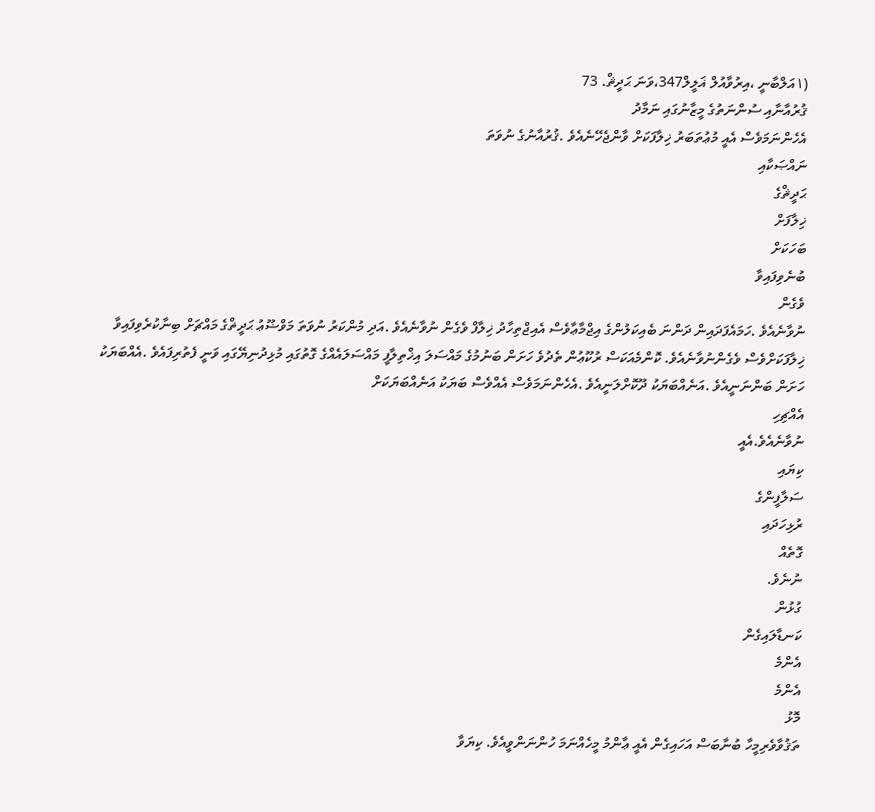(١އަލްބާނީ ،އިރުވާއުލް ޣަލީލް347،ވަނަ ޙަދީޘް. 73
ޤުރުއާނާއި ސުންނަތުގެ މީޒާނުގައި ނަމާދު
އެހެންނަމަވެސް އެއީ މުޢުތަބަރު ޚިލާފަކަށް ވާންޖެހޭނެއެވެ .ޤުރުއާނުގެ ނުވަތަ
ނައްޞަކާއި
ޙަދީޘްގެ
ޚިލާފަށް
ބަހަކަށް
ބުނެވިފައިވާ
ވެގެން
ނުވާނެއެވެ .ހަމައެފަދައިން ދަންނަ ބެއިކަލުންގެ އިޖްމާޢާވެސް އެއިޖްތިހާދު ޚިލާފް ވެގެން ނުވާނެއެވެ .އަދި މުންކަރު ނުވަތަ މަވްޟޫޢު ޙަދީޡްގެ މައްޗަށް ބިނާކުރެވިފައިވާ ޚިލާފަކަށްވެސް ވެގެންނުވާނެއެވެ. ކޮންމެއަކަސް ރުކޫޢުން ތެދުވެ ހަށަން ބަނުމުގެ މައްސަލަ އިޚްތިލާފީ މައްސަލައެއްގެ ގޮތުގައި މުޅިދުނިޔޭގައި ވަނީ ފެތުރިފައެވެ .އެއްބަޔަކު ހަށަން ބަންނަނީއެވެ .އަނެއްބަޔަކު ދޫކޮށްލަނީއެވެ .އެހެންނަމަވެސް އެއްވެސް ބަޔަކު އަނެއްބަޔަކަށް
އެއްޗިހި
ނުވާނެއެވެ.އެއީ
ކިޔައި
ސަލާފީންގެ
ރުޅިހަދައި
ގޮތެއް
ނުނެވެ.
ގުޅުން
ކަނޑާލައިގެން
އެންމެ
އެންމެ
މޮޅު
ތަޤުވާވެރިމީހާ ބުނާބަސް އަހައިގެން އެއީ ޢާންމު މީހެއްނަމަ ހުންނަންވީއެވެ. ކިޔަވާ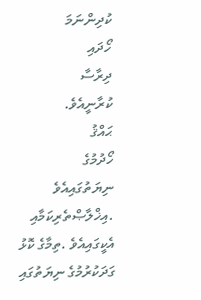ކުދިންނަމަ
ހޯދައި
ދިރާސާ
ކުރާނީއެވެ.
ޙައްޤު
ހޯދުމުގެ
ނިޔަތުގައިއެވެ .އިޚްލާޞްތެރިކަމާއި އެކީގައިއެވެ .ތިމާގެ ކޮޅު ގަދަކުރުމުގެ ނިޔަތުގައި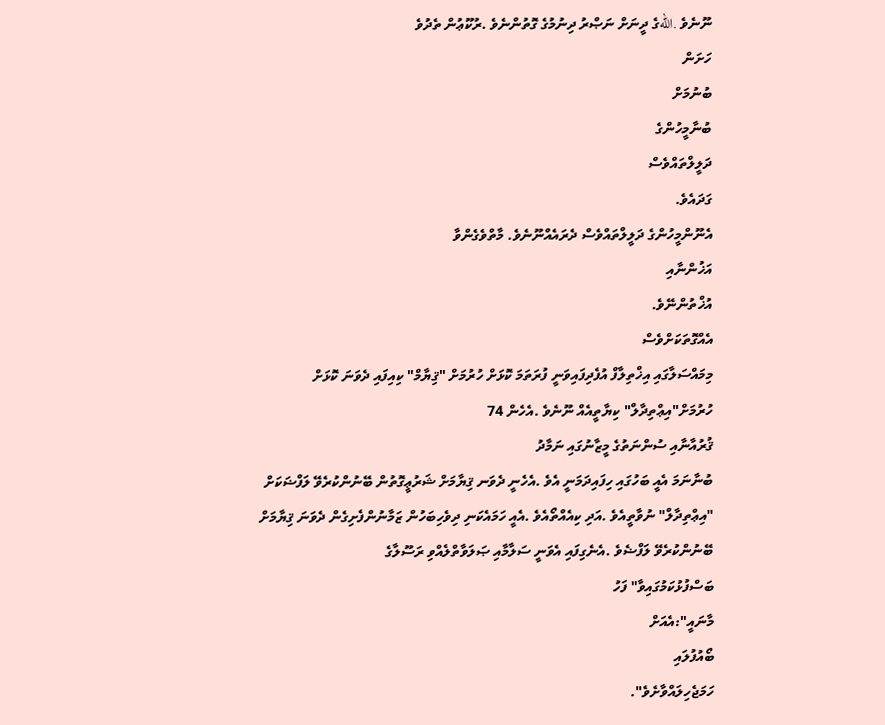ނޫނެވެ .اللهގެ ދީނަށް ނަޞްރު ދިނުމުގެ ގޮތުންނެވެ .ރުކޫޢުން ތެދުވެ
ހަށަން
ބުނުމަށް
ބުނާމީހުންގެ
ދަލީލްތައްވެސް
ގަދައެވެ.
އެނޫންމީހުންގެ ދަލީލްތައްވެސް ދެރައެއްނޫނެވެ. މާތްވެގެންވާ
އަޚުންނާއި
އުޚްތުންނޭވެ.
އެއްގޮތަކަށްވެސް
މިމައްސަލާގައި އިޚްތިލާފް އުފެދިފައިވަނީ ފުރަތަމަ ކޮޅަށް ހުރުމަށް "ޤިޔާމް" ކިއިފައި ދެވަނަ ކޮޅަށް ހުރުމަށް"އިޢްތިދާލް" ކިޔާތީއެއް ނޫނެވެ .އެހެން 74
ޤުރުއާނާއި ސުންނަތުގެ މީޒާނުގައި ނަމާދު
ބުނާނަމަ އެއީ ބަހުގައި ހިފައިދަމަނީ އެވެ .އެހެނީ ދެވަނ ޤިޔާމަށް ޝަރުޢީގޮތުން ބޭނުންކުރެވޭ ލަފްޟަކަށް "އިޢްތިދާލް" ނުވާތީއެވެ .އަދި ކިއެއްތޯއެވެ .އެއީ ހަމައެކަނި ދިވެހިބަހުން ޒަމާނުންފެށިގެން ދެވަނަ ޤިޔާމަށް ބޭނުންކުރެވޭ ލަފްޟެވެ .އެނެގިފައި އެވަނީ ސަލާމާއި ޞަލަވާތްލެއްވި ރަސޫލާގެ
ބަސްފުޅުކަމުގައިވާ" ފަހު
މާނައީ":އެއަށް
ބޯއުފުލައި
ހަމަޖެހިލައްވާށެވެ".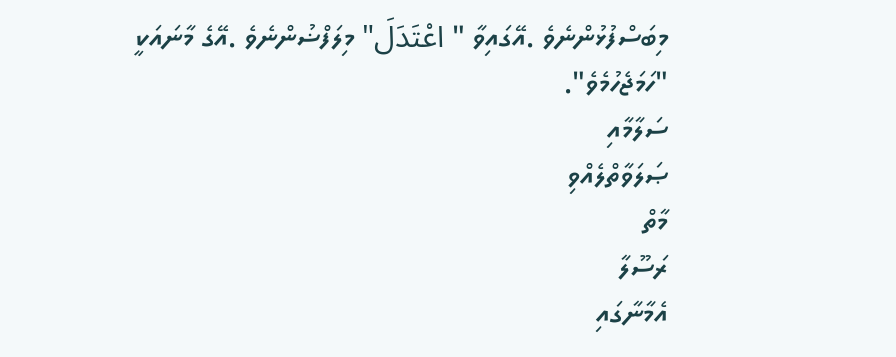މިބަސްފުޅުންނެވެ .އޭގައިވާ " اعْتَدَلَ" މިލަފްޟުންނެވެ .އޭގެ މާނައަކީ "ހަމަޖެހުމެވެ".
ސަލާމާއި
ޞަލަވާތްލެއްވި
މާތް
ރަސޫލާ
އެމާނާގައި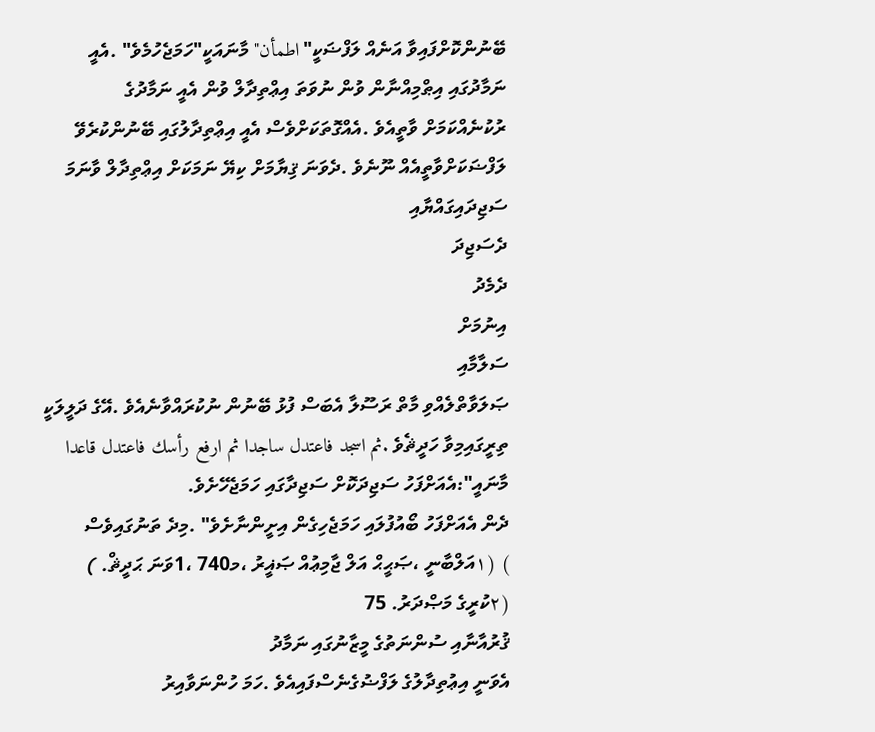ބޭނުންކޮށްފައިވާ އަނެއް ލަފްޟަކީ"اطمأن" މާނައަކީ"ހަމަޖެހުމެވެ" .އެއީ ނަމާދުގައި އިޠްމިއްނާން ވުން ނުވަތަ އިޢްތިދާލް ވުން އެއީ ނަމާދުގެ ރުކުނެއްކަމަށް ވާތީއެވެ .އެއްގޮތަކަށްވެސް އެއީ އިޢްތިދާލުގައި ބޭނުންކުރެވޭ ލަފްޟަކަށްވާތީއެއް ނޫނެވެ .ދެވަނަ ޤިޔާމަށް ކިޔޭ ނަމަކަށް އިޢްތިދާލް ވާނަމަ
ސަޖިދައިގައްޔާއި
ދެސަޖިދަ
ދެމެދު
އިނުމަށް
ސަލާމާއި
ޞަލަވާތްލެއްވި މާތް ރަސޫލާ އެބަސް ފުޅު ބޭނުން ނުކުރައްވާނެއެވެ .އޭގެ ދަލީލަކީ ތިރީގައިމިވާ ހަދީޘެވެ .ثم اسجد فاعتدل ساجدا ثم ارفع رأسك فاعتدل قاعدا
މާނައީ":އެއަށްފަހު ސަޖިދަކޮށް ސަޖިދާގައި ހަމަޖެހޭށެވެ.
ދެން އެއަށްފަހު ބޯއުފުލައި ހަމަޖެހިގެން އިށީންނާށެވެ" .މިދެ ތަނުގައިވެސް
) (١އަލްބާނީ ،ޞަޙީޙް އަލް ޖާމިޢުއް ޞަޣީރު ،މ740 ،1ވަނަ ޙަދީޘް. ) (٢ކުރީގެ މަޞްދަރު. 75
ޤުރުއާނާއި ސުންނަތުގެ މީޒާނުގައި ނަމާދު
އެވަނީ އިޢުތިދާލުގެ ލަފްޟުގެނެސްފައިއެވެ .ހަމަ ހުންނަވާއިރު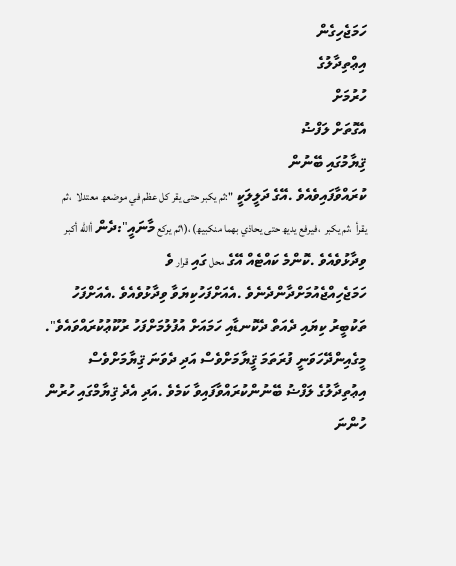ހަމަޖެހިގެން
އިޢްތިދާލުގެ
ހުރުމަށް
އެގޮތަށް ލަފްޟު
ޤިޔާމުގައި ބޭނުން
ކުރައްވާފައިވެއެވެ .އޭގެ ދަލީލަކީ ":ثم یكبر حتى یقر كل عظم في موضعھ معتدلا  ،ثم یقرأ  ،ثم یكبر  ،فیرفع یدیھ حتى یحاذي بھما منكبیھ) ،(١ثم یركع މާނައީ":ދެން أالله أكبر ވިދާޅުވެއެވެ .ކޮންމެ ކައްޓެއް އޭގެ محل ގައި قرار ވެ ހަމަޖެހިއްޖެއުމަށްދާންދެނެވެ .އެއަށްފަހުކިޔަވާ ވިދާޅުވެއެވެ .އެއަށްފަހު ތަކުބީރު ކިޔައި ދެއަތް ދެކޮނޑާއި ހަމައަށް އުފުލުމަށްފަހު ރުކޫޢުކުރައްވައެވެ". މީގެއިންދޭހަވަނީ ފުރަތަމަ ޤީޔާމަށްވެސް އަދި ދެވަނަ ޤިޔާމަށްވެސް އިޢުތިދާލުގެ ލަފްޟު ބޭނުންކުރައްވާފައިވާ ކަމެވެ .އަދި އެދެ ޤިޔާމްގައި ހުރުން
ހުންނަ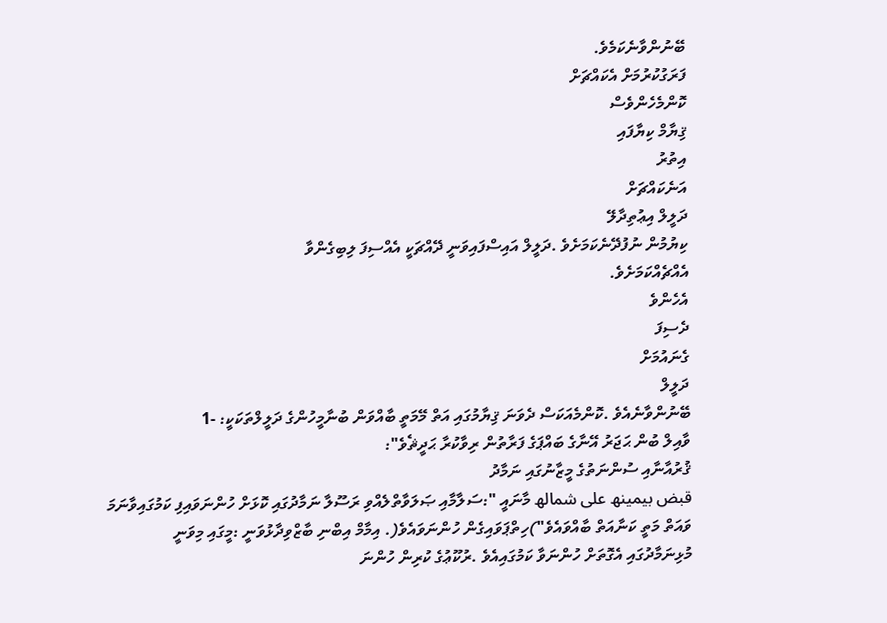ބޭނުންވާނެކަމެވެ.
ފަރަގުކުރުމަށް އެކައްޗަށް
ކޮންމެހެންވެސް
ޤިޔާމް ކިޔާފައި
އިތުރު
އަނެކައްޗަށް
ދަލީލް އިޢުތިދާލޭ
ކިޔުމުން ނުފުދޭނެކަމަށެވެ .ދަލީލް އައިސްފައިވަނީ ދޭއްޗަކީ އެއްސިފަ ލިބިގެންވާ
އެއްޗެއްކަމަށެވެ.
އެހެންވެ
ދެސިފަ
ގެނައުމަށް
ދަލީލް
ބޭނުންވާނެއެވެ .ކޮންމެއަކަސް ދެވަނަ ޤިޔާމުގައި އަތް މޭމަތީ ބާއްވަން ބުނާމީހުންގެ ދަލީލްތަކަކީ: -1
ވާއިލް ބުން ޙަޖަރު އޭނާގެ ބައްޕަގެ ފަރާތުން ރިވާކުރާ ޙަދީޘެވެ":
ޤުރުއާނާއި ސުންނަތުގެ މީޒާނުގައި ނަމާދު
قبض بیمینھ على شمالھ މާނައީ ":ސަލާމާއި ޞަލަވާތްލެއްވި ރަސޫލާ ނަމާދުގައި ކޮޅަށް ހުންނަވައިފި ކަމުގައިވާނަމަ ވައަތް މަތީ ކަނާއަތް ބާއްވައެވެ")ހިތްޕަވައިގެން ހުންނަވައެވެ(. އިމާމް އިބްނި ބާޒްވިދާޅުވަނީ :މީގައި މިވަނީ މުޅިނަމާދުގައި އެގޮތަށް ހުންނަވާ ކަމުގައިއެވެ .ރުކޫޢުގެ ކުރިން ހުންނަ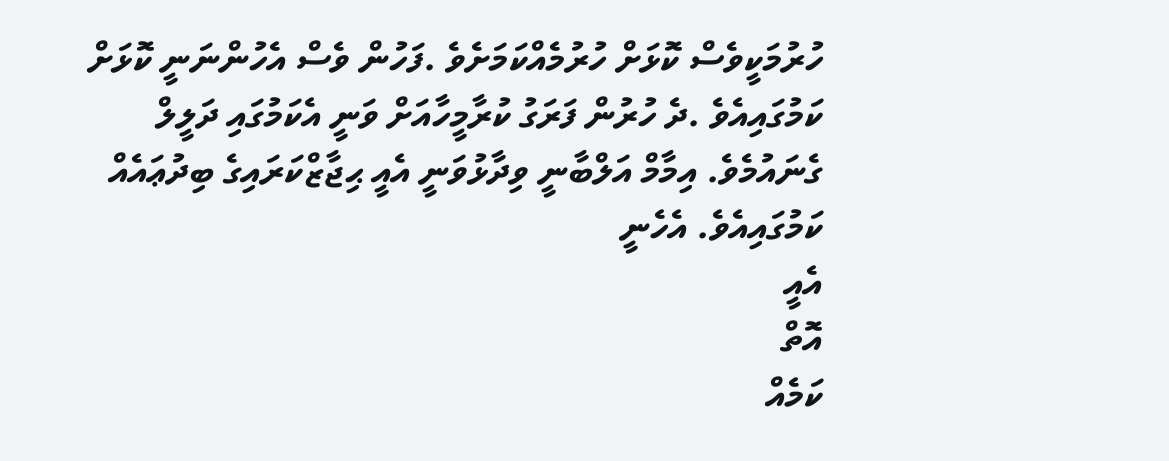ހުރުމަކީވެސް ކޮޅަށް ހުރުމެއްކަމަށެވެ .ފަހުން ވެސް އެހުންނަނީ ކޮޅަށް ކަމުގައިއެވެ .ދެ ހުރުން ފަރަގު ކުރާމީހާއަށް ވަނީ އެކަމުގައި ދަލީލް ގެނައުމެވެ. އިމާމް އަލްބާނީ ވިދާޅުވަނީ އެއީ ޙިޖާޒްކަރައިގެ ބިދުޢައެއް ކަމުގައިއެވެ. އެހެނީ
އެއީ
އޮތް
ކަމެއް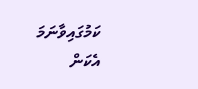ކަމުގައިވާނަމަ
އެކަން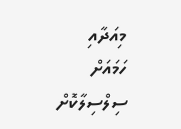މިއަދާއި
ހަމައަށް
ސިލްސިލާކޮށް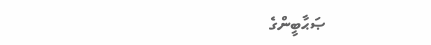ޞަޙާބީންގެ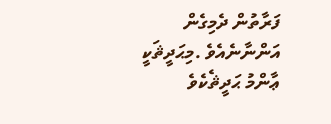ފަރާތުން ދެމިގެން އަންނާނެއެވެ .މިޙަދީޘަކީ ޢާންމު ޙަދީޘެކެވެ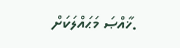.ޚާއްޞަ މަޙައްލަކަށް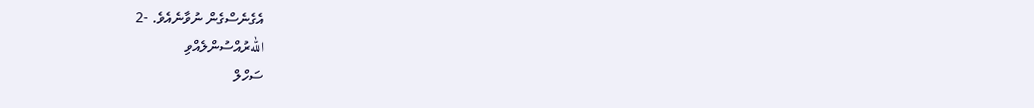އެގެނެސްގެން ނުވާނެއެވެ. -2
اللهރުއްސުންލެއްވި
ސަހްލް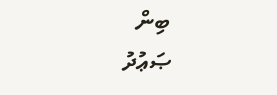ބިން
ޞަޢުދު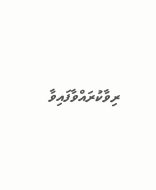ރިވާކުރައްވާފައިވާ